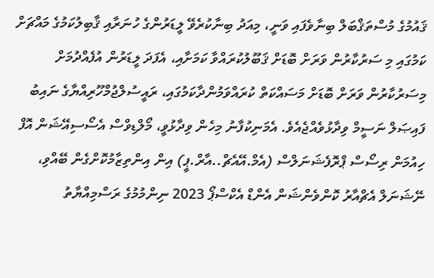ޤައުމުގެ މުސްތަޤްބަލް ބިނާވެފައި ވަނީ، މިއަދު ބިނާކުރެވޭ ލީޑަރުންގެ ހުނަރާއި ޤާބިލުކަމުގެ މައްޗަށް ކަމުގައި މި ސަރުކާރުން ވަރަށް ބޮޑަށް ޤަބޫލުކުރައްވާ ކަމަށާއި، އެފަދަ ލީޑަރުން އުފެއްދުމަށް މިސަރުކާރުން ވަރަށް ބޮޑަށް މަސައްކަތް ކުރައްވަމުންދާކަމުގައި، ރައީސުލްޖުމްހޫރިއްޔާގެ ނައިބު ފައިޞަލް ނަސީމް ވިދާޅުވެއްޖެއެވެ. އެމަނިކުފާނު މިހެން ވިދާޅުވީ، މޯލްޑިވްސް އެސޯސިއޭޝަން އޮފް ހިއުމަން ރިސޯސް ޕްރޮފެޝަނަލްސް (އެމް.އޭއެޗް..އާރް.ޕީ) އިން އިންތިޒާމުކޮށްގެން ބޭއްވި، ނޭޝަނަލް އެޗްއާރު ކޮންވެންޝަން އެންޑް އެކްސްޕޯ 2023 ނިންމުމުގެ ރަސްމިއްޔާތު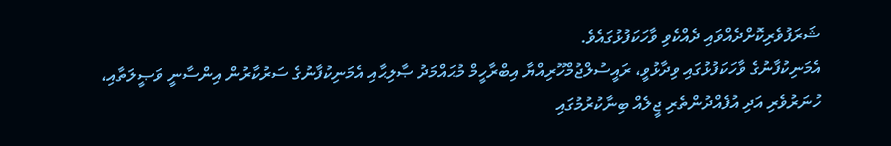ޝަރަފުވެރިކޮށްދެއްވައި ދެއްކެވި ވާހަކަފުޅުގައެވެ.
އެމަނިކުފާނުގެ ވާހަކަފުޅުގައި ވިދާޅުވީ، ރައީސުލްޖުމްހޫރިއްޔާ އިބްރާހީމް މުޙައްމަދު ޞާލިޙާއި އެމަނިކުފާނުގެ ސަރުކާރުން އިންސާނީ ވަޞީލަތާއި، ހުނަރުވެރި އަދި އުފެއްދުންތެރި ޖީލެއް ބިނާކުރުމުގައި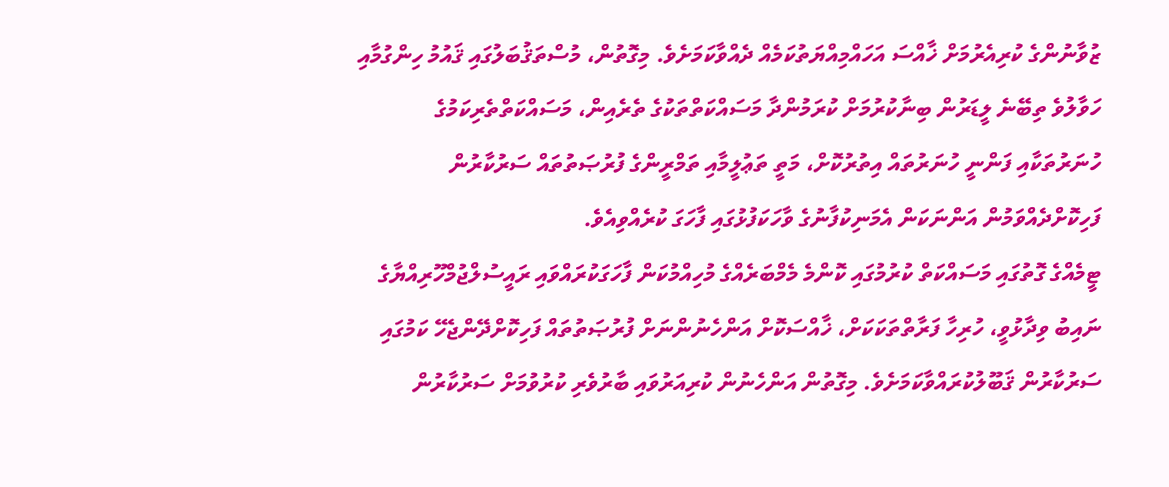ޒުވާނުންގެ ކުރިއެރުމަށް ޚާއްސަ އަހައްމިއްޔަތުކަމެއް ދެއްވާކަމަށެވެ. މިގޮތުން، މުސްތަޤުބަލުގައި ޤައުމު ހިންގުމާއި ހަވާލުވެ ތިބޭނެ ލީޑަރުން ބިނާކުރުމަށް ކުރަމުންދާ މަސައްކަތްތަކުގެ ތެރެއިން، މަސައްކަތްތެރިކަމުގެ ހުނަރުތަކާއި ފަންނީ ހުނަރުތައް އިތުރުކޮށް، މަތީ ތަޢުލީމާއި ތަމްރީންގެ ފުރުޞަތުތައް ސަރުކާރުން ފަހިކޮށްދެއްވަމުން އަންނަކަން އެމަނިކުފާނުގެ ވާހަކަފުޅުގައި ފާހަގަ ކުރެއްވިއެވެ.
ޓީމެއްގެ ގޮތުގައި މަސައްކަތް ކުރުމުގައި ކޮންމެ މެމްބަރެއްގެ މުހިއްމުކަން ފާހަގަކުރައްވައި ރައީސުލްޖުމްހޫރިއްޔާގެ ނައިބު ވިދާޅުވީ، ހުރިހާ ފަރާތްތަކަކަށް، ޚާއްސަކޮށް އަންހެނުންނަށް ފުރުޞަތުތައް ފަހިކޮށްދޭންޖެހޭ ކަމުގައި ސަރުކާރުން ޤަބޫލުކުރައްވާކަމަށެވެ. މިގޮތުން އަންހެނުން ކުރިއަރުވައި ބާރުވެރި ކުރުވުމަށް ސަރުކާރުން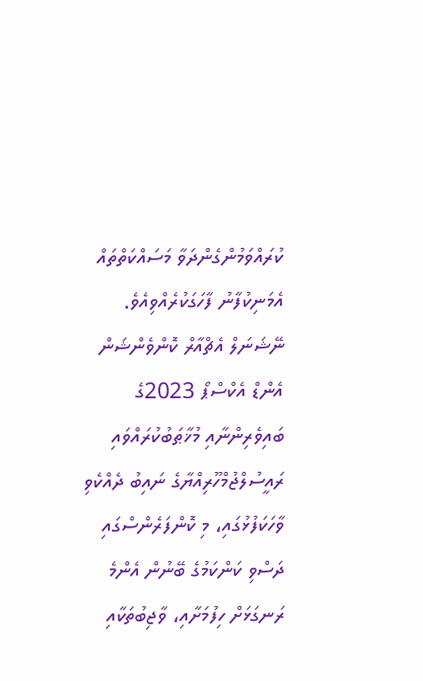ކުރައްވަމުންގެންދަވާ މަސައްކަތްތައް އެމަނިކުފާނު ފާހަގަކުރެއްވިއެވެ.
ނޭޝަނަލް އެޗްއާރް ކޮންވެންޝަން އެންޑް އެކްސްޕޯ 2023ގެ ބައިވެރިންނާއި މުޚާޠަބުކުރައްވައި ރައީސުލްޖުމްހޫރިއްޔާގެ ނައިބު ދެއްކެވި ވާހަކަފުޅުގައި، މި ކޮންފަރެންސްގައި ދަސްވި ކަންކަމުގެ ބޭނުން އެންމެ ރަނގަޅަށް ހިފުމަށާއި، ވާޖިބުތަކާއި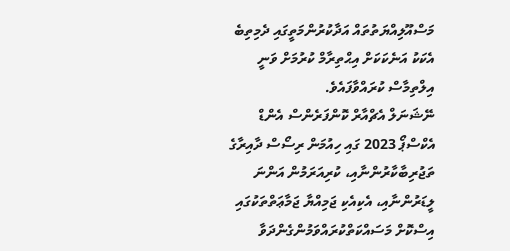މަސްއޫލިއްޔަތުތައް އަދާކުރުންމަތީގައި ދެމިތިބެ އެކަކު އަނެކަކަށް އިޙްތިރާމް ކުރުމަށް ވަނީ އިލްތިމާސް ކުރައްވާފައެވެ.
ނޭޝަނަލް އެޗްއާރް ކޮންފަރެންސް އެންޑް އެކްސްޕޯ 2023 ގައި ހިއުމަން ރިސޯސް ދާއިރާގެ ތަޖުރިބާކާރުންނާއި، ކުރިއަރަމުން އަންނަ ލީޑަރުންނާއި، އެކިއެކި ޖަމިއްޔާ ޖަމާޢަތްތަކުގައި އިސްކޮށް މަސައްކަތްކުރައްވަމުންގެންދަވާ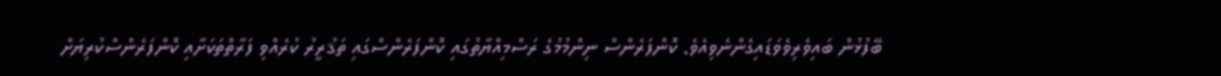ބޭފުޅުން ބައިވެރިވެވަޑައިގެންނެވިއެވެ. ކޮންފަރެންސް ނިންމުމުގެ ރަސްމިއްޔާތުގައި ކޮންފަރެންސްގައި ތަޤުރީރު ކުރެއްވި ފަރާތްތަކަށާއި ކޮންފަރެންސްކުރިޔަށް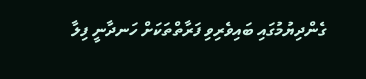ގެންދިޔުމުގައި ބައިވެރިވި ފަރާތްތަކަށް ހަނދާނީ ފިލާ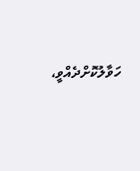ހަވާލުކޮށްދެއްވީ،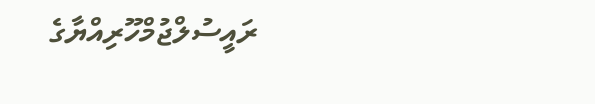ރައީސުލްޖުމްހޫރިއްޔާގެ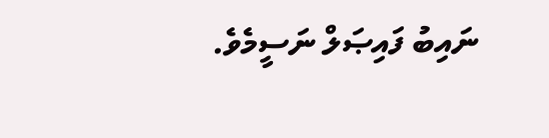ނައިބު ފައިޞަލް ނަސީމެވެ.